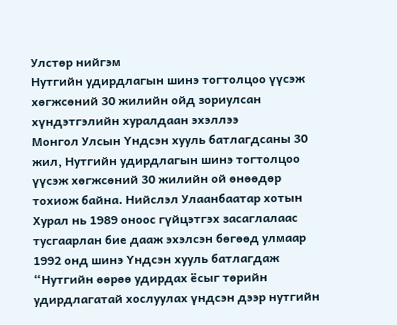Улстөр нийгэм
Нутгийн удирдлагын шинэ тогтолцоо үүсэж хөгжсөний 30 жилийн ойд зориулсан хүндэтгэлийн хуралдаан эхэллээ
Монгол Улсын Үндсэн хууль батлагдсаны 30 жил, Нутгийн удирдлагын шинэ тогтолцоо үүсэж хөгжсөний 30 жилийн ой өнөөдөр тохиож байна. Нийслэл Улаанбаатар хотын Хурал нь 1989 оноос гүйцэтгэх засаглалаас тусгаарлан бие дааж эхэлсэн бөгөөд улмаар 1992 онд шинэ Үндсэн хууль батлагдаж “Нутгийн өөрөө удирдах ёсыг төрийн удирдлагатай хослуулах үндсэн дээр нутгийн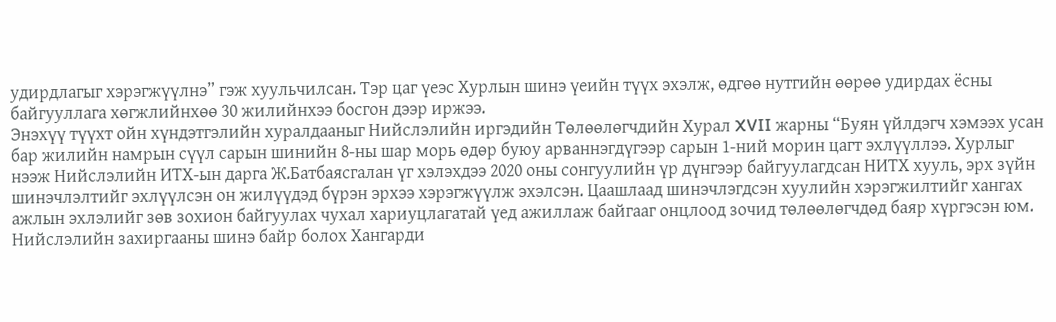удирдлагыг хэрэгжүүлнэ” гэж хуульчилсан. Тэр цаг үеэс Хурлын шинэ үеийн түүх эхэлж, өдгөө нутгийн өөрөө удирдах ёсны байгууллага хөгжлийнхөө 30 жилийнхээ босгон дээр иржээ.
Энэхүү түүхт ойн хүндэтгэлийн хуралдааныг Нийслэлийн иргэдийн Төлөөлөгчдийн Хурал XVII жарны “Буян үйлдэгч хэмээх усан бар жилийн намрын сүүл сарын шинийн 8-ны шар морь өдөр буюу арваннэгдүгээр сарын 1-ний морин цагт эхлүүллээ. Хурлыг нээж Нийслэлийн ИТХ-ын дарга Ж.Батбаясгалан үг хэлэхдээ 2020 оны сонгуулийн үр дүнгээр байгуулагдсан НИТХ хууль, эрх зүйн шинэчлэлтийг эхлүүлсэн он жилүүдэд бүрэн эрхээ хэрэгжүүлж эхэлсэн. Цаашлаад шинэчлэгдсэн хуулийн хэрэгжилтийг хангах ажлын эхлэлийг зөв зохион байгуулах чухал хариуцлагатай үед ажиллаж байгааг онцлоод зочид төлөөлөгчдөд баяр хүргэсэн юм.
Нийслэлийн захиргааны шинэ байр болох Хангарди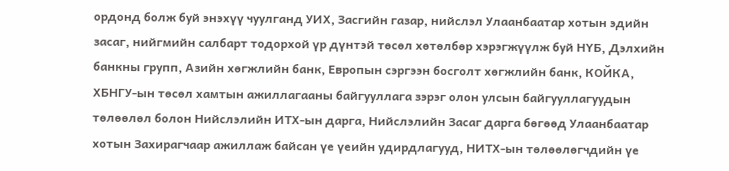ордонд болж буй энэхүү чуулганд УИХ, Засгийн газар, нийслэл Улаанбаатар хотын эдийн засаг, нийгмийн салбарт тодорхой үр дүнтэй төсөл хөтөлбөр хэрэгжүүлж буй НҮБ, Дэлхийн банкны групп, Азийн хөгжлийн банк, Европын сэргээн босголт хөгжлийн банк, КОЙКА, ХБНГУ-ын төсөл хамтын ажиллагааны байгууллага зэрэг олон улсын байгууллагуудын төлөөлөл болон Нийслэлийн ИТХ-ын дарга, Нийслэлийн Засаг дарга бөгөөд Улаанбаатар хотын Захирагчаар ажиллаж байсан үе үеийн удирдлагууд, НИТХ-ын төлөөлөгчдийн үе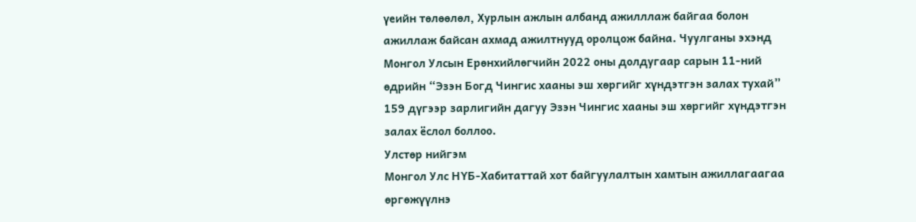үеийн төлөөлөл, Хурлын ажлын албанд ажилллаж байгаа болон ажиллаж байсан ахмад ажилтнууд оролцож байна. Чуулганы эхэнд Монгол Улсын Ерөнхийлөгчийн 2022 оны долдугаар сарын 11-ний өдрийн “Эзэн Богд Чингис хааны эш хөргийг хүндэтгэн залах тухай” 159 дүгээр зарлигийн дагуу Эзэн Чингис хааны эш хөргийг хүндэтгэн залах ёслол боллоо.
Улстөр нийгэм
Монгол Улс НҮБ-Хабитаттай хот байгуулалтын хамтын ажиллагаагаа өргөжүүлнэ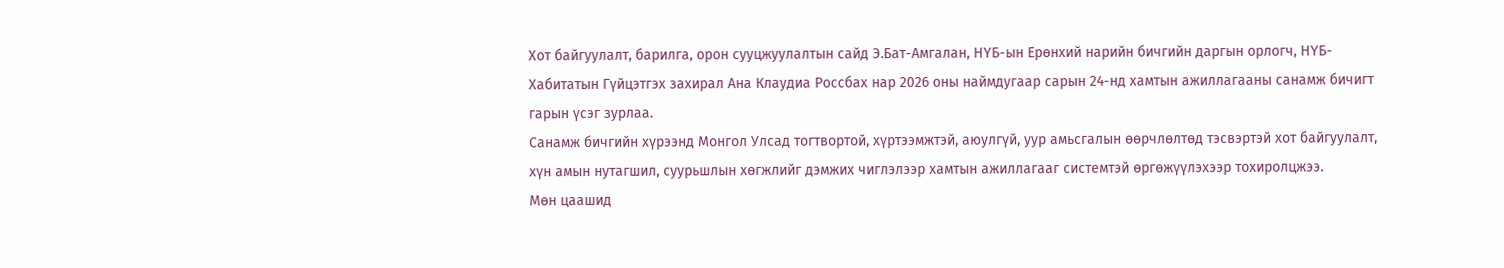Хот байгуулалт, барилга, орон сууцжуулалтын сайд Э.Бат-Амгалан, НҮБ-ын Ерөнхий нарийн бичгийн даргын орлогч, НҮБ-Хабитатын Гүйцэтгэх захирал Ана Клаудиа Россбах нар 2026 оны наймдугаар сарын 24-нд хамтын ажиллагааны санамж бичигт гарын үсэг зурлаа.
Санамж бичгийн хүрээнд Монгол Улсад тогтвортой, хүртээмжтэй, аюулгүй, уур амьсгалын өөрчлөлтөд тэсвэртэй хот байгуулалт, хүн амын нутагшил, суурьшлын хөгжлийг дэмжих чиглэлээр хамтын ажиллагааг системтэй өргөжүүлэхээр тохиролцжээ.
Мөн цаашид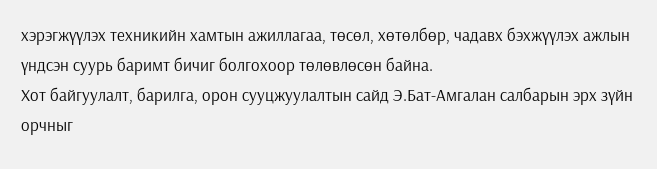хэрэгжүүлэх техникийн хамтын ажиллагаа, төсөл, хөтөлбөр, чадавх бэхжүүлэх ажлын үндсэн суурь баримт бичиг болгохоор төлөвлөсөн байна.
Хот байгуулалт, барилга, орон сууцжуулалтын сайд Э.Бат-Амгалан салбарын эрх зүйн орчныг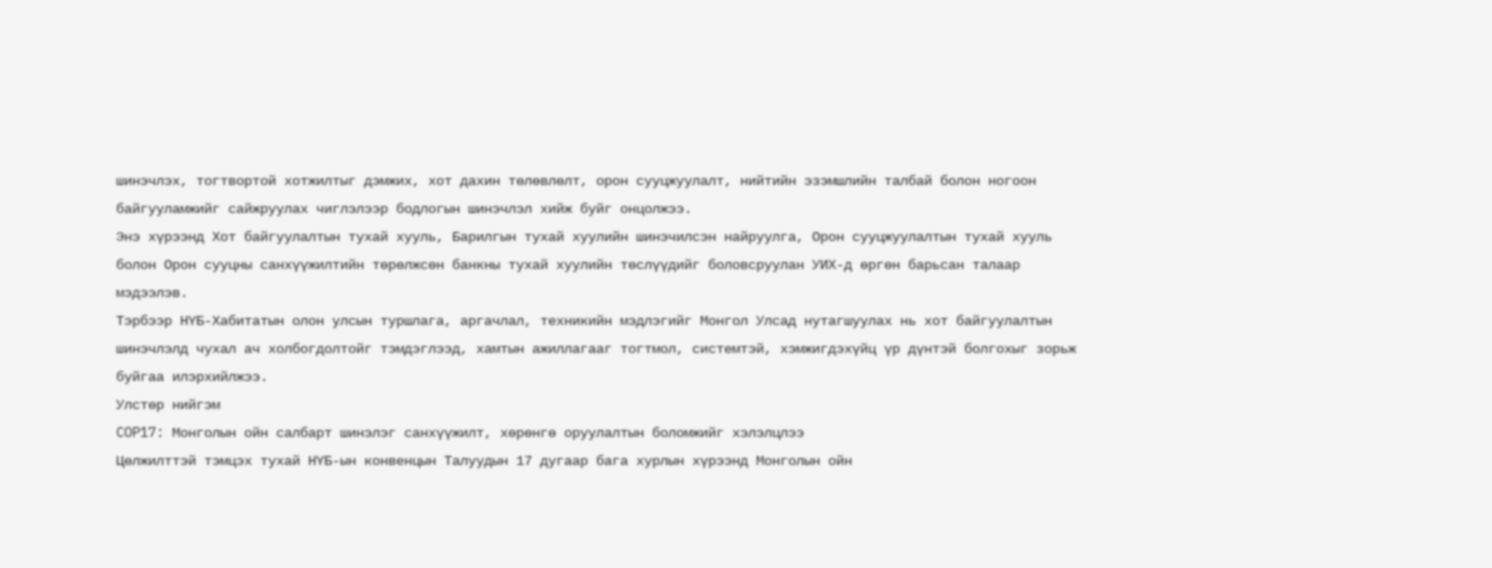шинэчлэх, тогтвортой хотжилтыг дэмжих, хот дахин төлөвлөлт, орон сууцжуулалт, нийтийн эзэмшлийн талбай болон ногоон байгууламжийг сайжруулах чиглэлээр бодлогын шинэчлэл хийж буйг онцолжээ.
Энэ хүрээнд Хот байгуулалтын тухай хууль, Барилгын тухай хуулийн шинэчилсэн найруулга, Орон сууцжуулалтын тухай хууль болон Орон сууцны санхүүжилтийн төрөлжсөн банкны тухай хуулийн төслүүдийг боловсруулан УИХ-д өргөн барьсан талаар мэдээлэв.
Тэрбээр НҮБ-Хабитатын олон улсын туршлага, аргачлал, техникийн мэдлэгийг Монгол Улсад нутагшуулах нь хот байгуулалтын шинэчлэлд чухал ач холбогдолтойг тэмдэглээд, хамтын ажиллагааг тогтмол, системтэй, хэмжигдэхүйц үр дүнтэй болгохыг зорьж буйгаа илэрхийлжээ.
Улстөр нийгэм
COP17: Монголын ойн салбарт шинэлэг санхүүжилт, хөрөнгө оруулалтын боломжийг хэлэлцлээ
Цөлжилттэй тэмцэх тухай НҮБ-ын конвенцын Талуудын 17 дугаар бага хурлын хүрээнд Монголын ойн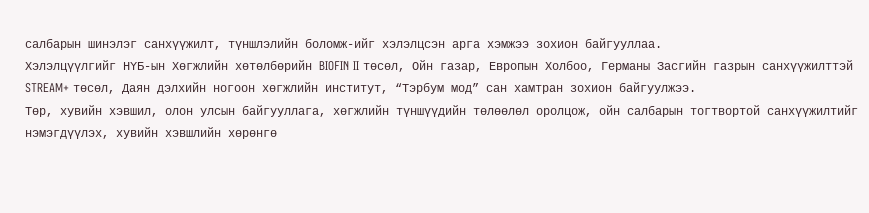салбарын шинэлэг санхүүжилт, түншлэлийн боломж-ийг хэлэлцсэн арга хэмжээ зохион байгууллаа.
Хэлэлцүүлгийг НҮБ-ын Хөгжлийн хөтөлбөрийн BIOFIN II төсөл, Ойн газар, Европын Холбоо, Германы Засгийн газрын санхүүжилттэй STREAM+ төсөл, Даян дэлхийн ногоон хөгжлийн институт, “Тэрбум мод” сан хамтран зохион байгуулжээ.
Төр, хувийн хэвшил, олон улсын байгууллага, хөгжлийн түншүүдийн төлөөлөл оролцож, ойн салбарын тогтвортой санхүүжилтийг нэмэгдүүлэх, хувийн хэвшлийн хөрөнгө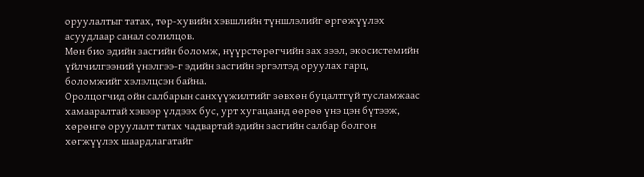оруулалтыг татах, төр-хувийн хэвшлийн түншлэлийг өргөжүүлэх асуудлаар санал солилцов.
Мөн био эдийн засгийн боломж, нүүрстөрөгчийн зах зээл, экосистемийн үйлчилгээний үнэлгээ-г эдийн засгийн эргэлтэд оруулах гарц, боломжийг хэлэлцсэн байна.
Оролцогчид ойн салбарын санхүүжилтийг зөвхөн буцалтгүй тусламжаас хамааралтай хэвээр үлдээх бус, урт хугацаанд өөрөө үнэ цэн бүтээж, хөрөнгө оруулалт татах чадвартай эдийн засгийн салбар болгон хөгжүүлэх шаардлагатайг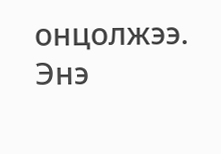онцолжээ.
Энэ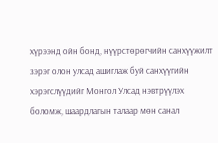хүрээнд ойн бонд, нүүрстөрөгчийн санхүүжилт зэрэг олон улсад ашиглаж буй санхүүгийн хэрэгслүүдийг Монгол Улсад нэвтрүүлэх боломж, шаардлагын талаар мөн санал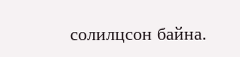солилцсон байна.